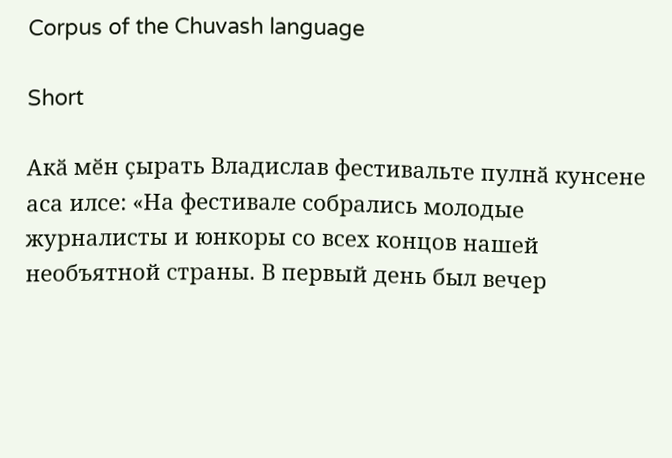Corpus of the Chuvash language

Short

Акӑ мӗн ҫырать Владислав фестивальте пулнӑ кунсене аса илсе: «На фестивале собрались молодые журналисты и юнкоры со всех концов нашей необъятной страны. В первый день был вечер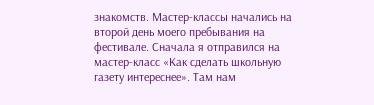знакомств. Мастер-классы начались на второй день моего пребывания на фестивале. Сначала я отправился на мастер-класс «Как сделать школьную газету интереснее». Там нам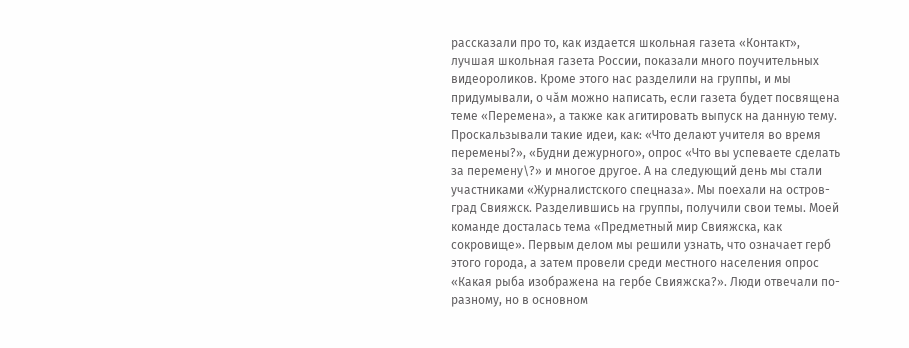рассказали про то, как издается школьная газета «Контакт», лучшая школьная газета России, показали много поучительных видеороликов. Кроме этого нас разделили на группы, и мы придумывали, о чӑм можно написать, если газета будет посвящена теме «Перемена», а также как агитировать выпуск на данную тему. Проскальзывали такие идеи, как: «Что делают учителя во время перемены?», «Будни дежурного», опрос «Что вы успеваете сделать за перемену\?» и многое другое. А на следующий день мы стали участниками «Журналистского спецназа». Мы поехали на остров-град Свияжск. Разделившись на группы, получили свои темы. Моей команде досталась тема «Предметный мир Свияжска, как сокровище». Первым делом мы решили узнать, что означает герб этого города, а затем провели среди местного населения опрос «Какая рыба изображена на гербе Свияжска?». Люди отвечали по-разному, но в основном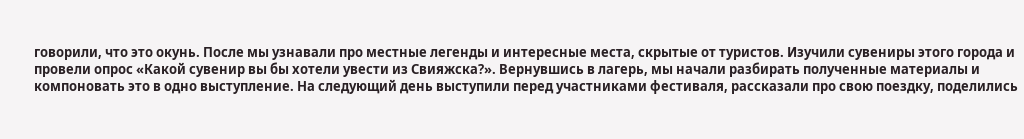говорили, что это окунь. После мы узнавали про местные легенды и интересные места, скрытые от туристов. Изучили сувениры этого города и провели опрос «Какой сувенир вы бы хотели увести из Свияжска?». Вернувшись в лагерь, мы начали разбирать полученные материалы и компоновать это в одно выступление. На следующий день выступили перед участниками фестиваля, рассказали про свою поездку, поделились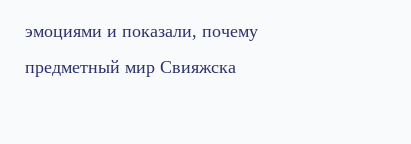эмоциями и показали, почему предметный мир Свияжска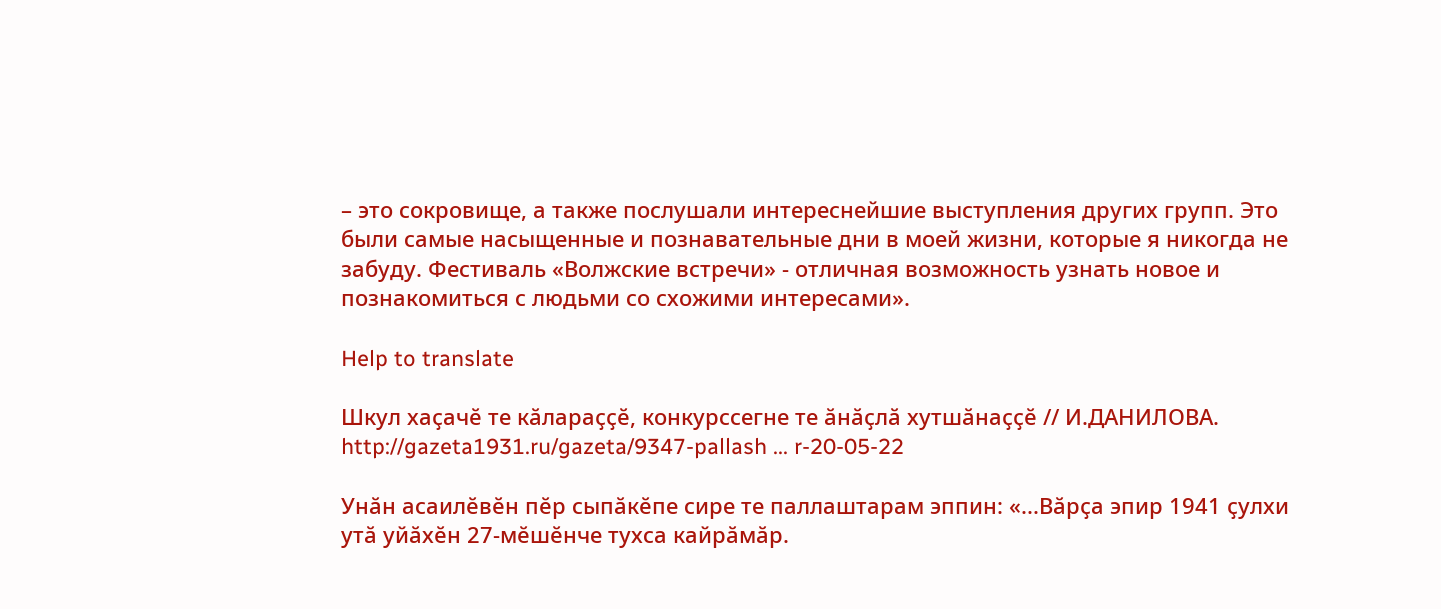– это сокровище, а также послушали интереснейшие выступления других групп. Это были самые насыщенные и познавательные дни в моей жизни, которые я никогда не забуду. Фестиваль «Волжские встречи» - отличная возможность узнать новое и познакомиться с людьми со схожими интересами».

Help to translate

Шкул хаҫачӗ те кӑлараҫҫӗ, конкурссегне те ӑнӑҫлӑ хутшӑнаҫҫӗ // И.ДАНИЛОВА. http://gazeta1931.ru/gazeta/9347-pallash ... r-20-05-22

Унӑн асаилӗвӗн пӗр сыпӑкӗпе сире те паллаштарам эппин: «...Вӑрҫа эпир 1941 ҫулхи утӑ уйӑхӗн 27-мӗшӗнче тухса кайрӑмӑр.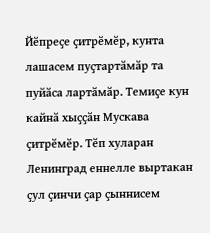Йӗпреҫе ҫитрӗмӗр, кунта лашасем пуҫтартӑмӑр та пуйӑса лартӑмӑр. Темиҫе кун кайнӑ хыҫҫӑн Мускава ҫитрӗмӗр. Тӗп хуларан Ленинград еннелле выртакан ҫул ҫинчи ҫар ҫыннисем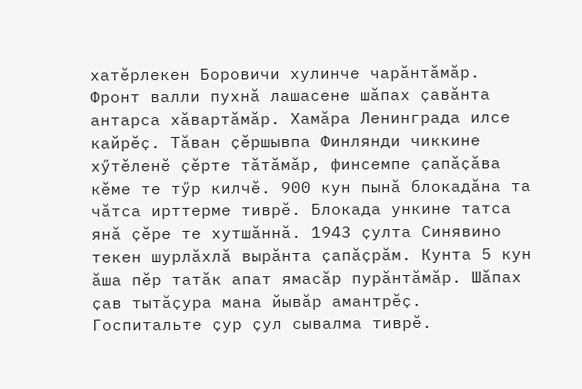хатӗрлекен Боровичи хулинче чарӑнтӑмӑр. Фронт валли пухнӑ лашасене шӑпах ҫавӑнта антарса хӑвартӑмӑр. Хамӑра Ленинграда илсе кайрӗҫ. Тӑван ҫӗршывпа Финлянди чиккине хӳтӗленӗ ҫӗрте тӑтӑмӑр, финсемпе ҫапӑҫӑва кӗме те тӳр килчӗ. 900 кун пынӑ блокадӑна та чӑтса ирттерме тиврӗ. Блокада ункине татса янӑ ҫӗре те хутшӑннӑ. 1943 ҫулта Синявино текен шурлӑхлӑ вырӑнта ҫапӑҫрӑм. Кунта 5 кун ӑша пӗр татӑк апат ямасӑр пурӑнтӑмӑр. Шӑпах ҫав тытӑҫура мана йывӑр амантрӗҫ. Госпитальте ҫур ҫул сывалма тиврӗ.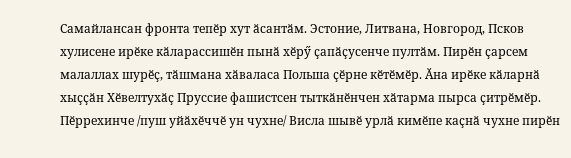Самайлансан фронта тепӗр хут ӑсантӑм. Эстоние, Литвана, Новгород, Псков хулисене ирӗке кӑларассишӗн пынӑ хӗрӳ ҫапӑҫусенче пултӑм. Пирӗн ҫарсем малаллах шурӗҫ, тӑшмана хӑваласа Польша ҫӗрне кӗтӗмӗр. Ӑна ирӗке кӑларнӑ хыҫҫӑн Хӗвелтухӑҫ Пруссие фашистсен тыткӑнӗнчен хӑтарма пырса ҫитрӗмӗр. Пӗррехинче /пуш уйӑхӗччӗ ун чухне/ Висла шывӗ урлӑ кимӗпе каҫнӑ чухне пирӗн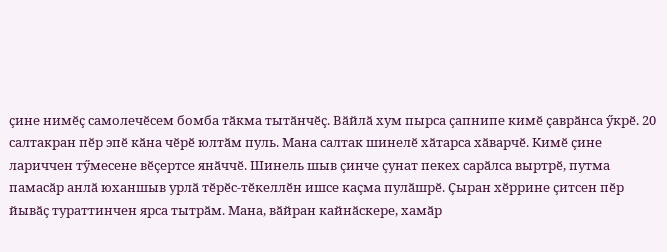ҫине нимӗҫ самолечӗсем бомба тӑкма тытӑнчӗҫ. Вӑйлӑ хум пырса ҫапнипе кимӗ ҫаврӑнса ӳкрӗ. 20 салтакран пӗр эпӗ кӑна чӗрӗ юлтӑм пуль. Мана салтак шинелӗ хӑтарса хӑварчӗ. Кимӗ ҫине лариччен тӳмесене вӗҫертсе янӑччӗ. Шинель шыв ҫинче ҫунат пекех сарӑлса выртрӗ, путма памасӑр анлӑ юханшыв урлӑ тӗрӗс-тӗкеллӗн ишсе каҫма пулӑшрӗ. Ҫыран хӗррине ҫитсен пӗр йывӑҫ тураттинчен ярса тытрӑм. Мана, вӑйран кайнӑскере, хамӑр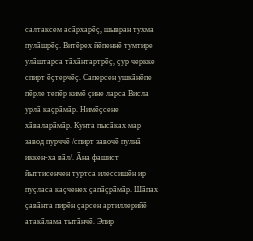салтаксем асӑрхарӗҫ, шывран тухма пулӑшрӗҫ. Витӗрех йӗпеннӗ тумтире улӑштарса тӑхӑнтартрӗҫ, ҫур черкке спирт ӗҫтерчӗҫ. Саперсен ушкӑнӗпе пӗрле тепӗр кимӗ ҫине ларса Висла урлӑ каҫрӑмӑр. Нимӗҫсене хӑваларӑмӑр. Кунта пысӑках мар завод пурччӗ /спирт завочӗ пулнӑ иккен-ха вӑл/. Ӑна фашист йыттисенчен туртса илессишӗн ир пуҫласа каҫченех ҫапӑҫрӑмӑр. Шӑпах ҫавӑнта пирӗн ҫарсен артиллерийӗ атакӑлама тытӑнчӗ. Эпир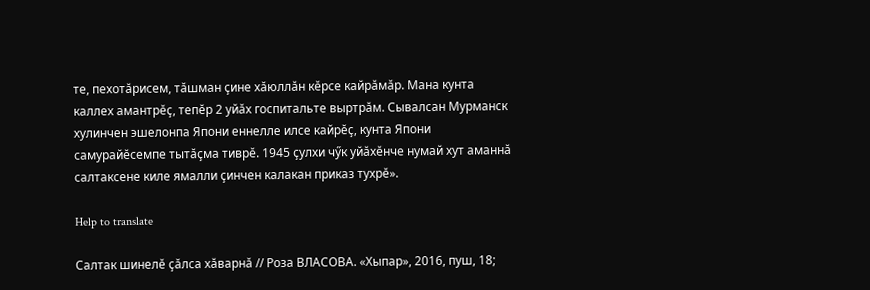те, пехотӑрисем, тӑшман ҫине хӑюллӑн кӗрсе кайрӑмӑр. Мана кунта каллех амантрӗҫ, тепӗр 2 уйӑх госпитальте выртрӑм. Сывалсан Мурманск хулинчен эшелонпа Япони еннелле илсе кайрӗҫ, кунта Япони самурайӗсемпе тытӑҫма тиврӗ. 1945 ҫулхи чӳк уйӑхӗнче нумай хут аманнӑ салтаксене киле ямалли ҫинчен калакан приказ тухрӗ».

Help to translate

Салтак шинелӗ ҫӑлса хӑварнӑ // Роза ВЛАСОВА. «Хыпар», 2016, пуш, 18;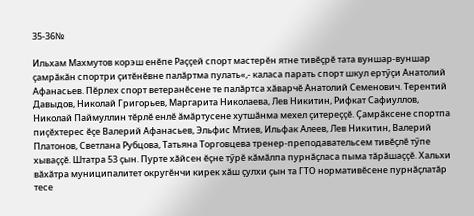35-36№

Ильхам Махмутов корэш енӗпе Раҫҫей спорт мастерӗн ятне тивӗҫрӗ тата вуншар-вуншар ҫамрӑкӑн спортри ҫитӗнӗвне палӑртма пулать«,- каласа парать спорт шкул ертӳҫи Анатолий Афанасьев. Пӗрлех спорт ветеранӗсене те палӑртса хӑварчӗ Анатолий Семенович. Терентий Давыдов, Николай Григорьев, Маргарита Николаева, Лев Никитин, Рифкат Сафиуллов, Николай Паймуллин тӗрлӗ енлӗ ӑмӑртусене хутшӑнма мехел ҫитереҫҫӗ. Ҫамрӑксене спортпа пиҫӗхтерес ӗҫе Валерий Афанасьев, Эльфис Мтиев, Ильфак Алеев, Лев Никитин, Валерий Платонов, Светлана Рубцова, Татьяна Торговцева тренер-преподавательсем тивӗҫлӗ тӳпе хываҫҫӗ. Штатра 53 ҫын. Пурте хӑйсен ӗҫне тӳрӗ кӑмӑлпа пурнӑҫласа пыма тӑрӑшаҫҫӗ. Хальхи вӑхӑтра муниципалитет округӗнчи кирек хӑш ҫулхи ҫын та ГТО нормативӗсене пурнӑҫлатӑр тесе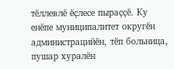тӗллевлӗ ӗҫлесе пыраҫҫӗ. Ку енӗпе муниципалитет округӗн администрацийӗн, тӗп больница, пушар хуралӗн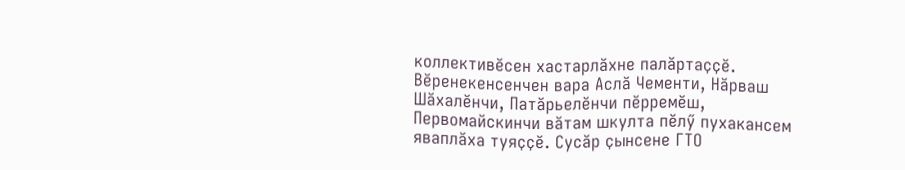коллективӗсен хастарлӑхне палӑртаҫҫӗ. Вӗренекенсенчен вара Аслӑ Чементи, Нӑрваш Шӑхалӗнчи, Патӑрьелӗнчи пӗрремӗш, Первомайскинчи вӑтам шкулта пӗлӳ пухакансем яваплӑха туяҫҫӗ. Сусӑр ҫынсене ГТО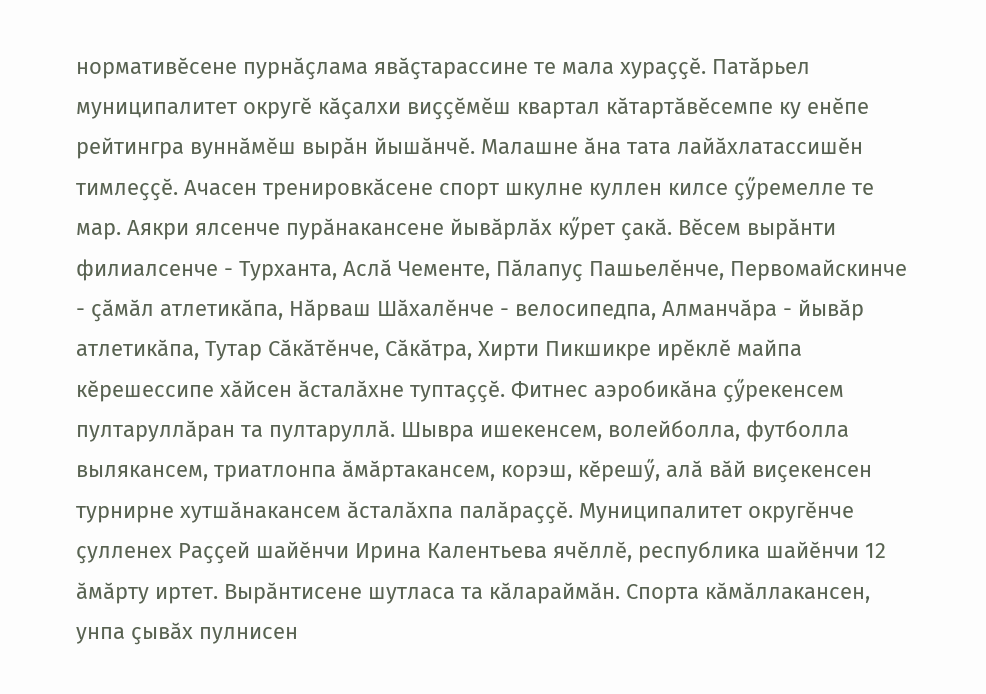нормативӗсене пурнӑҫлама явӑҫтарассине те мала хураҫҫӗ. Патӑрьел муниципалитет округӗ кӑҫалхи виҫҫӗмӗш квартал кӑтартӑвӗсемпе ку енӗпе рейтингра вуннӑмӗш вырӑн йышӑнчӗ. Малашне ӑна тата лайӑхлатассишӗн тимлеҫҫӗ. Ачасен тренировкӑсене спорт шкулне куллен килсе ҫӳремелле те мар. Аякри ялсенче пурӑнакансене йывӑрлӑх кӳрет ҫакӑ. Вӗсем вырӑнти филиалсенче - Турханта, Аслӑ Чементе, Пӑлапуҫ Пашьелӗнче, Первомайскинче - ҫӑмӑл атлетикӑпа, Нӑрваш Шӑхалӗнче - велосипедпа, Алманчӑра - йывӑр атлетикӑпа, Тутар Сӑкӑтӗнче, Сӑкӑтра, Хирти Пикшикре ирӗклӗ майпа кӗрешессипе хӑйсен ӑсталӑхне туптаҫҫӗ. Фитнес аэробикӑна ҫӳрекенсем пултаруллӑран та пултаруллӑ. Шывра ишекенсем, волейболла, футболла вылякансем, триатлонпа ӑмӑртакансем, корэш, кӗрешӳ, алӑ вӑй виҫекенсен турнирне хутшӑнакансем ӑсталӑхпа палӑраҫҫӗ. Муниципалитет округӗнче ҫулленех Раҫҫей шайӗнчи Ирина Калентьева ячӗллӗ, республика шайӗнчи 12 ӑмӑрту иртет. Вырӑнтисене шутласа та кӑлараймӑн. Спорта кӑмӑллакансен, унпа ҫывӑх пулнисен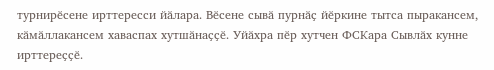турнирӗсене ирттересси йӑлара. Вӗсене сывӑ пурнӑҫ йӗркине тытса пыракансем, кӑмӑллакансем хаваспах хутшӑнаҫҫӗ. Уйӑхра пӗр хутчен ФСКара Сывлӑх кунне ирттереҫҫӗ.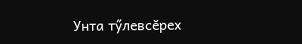Унта тӳлевсӗрех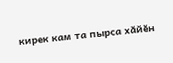кирек кам та пырса хӑйӗн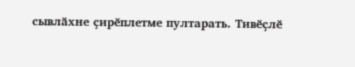сывлӑхне ҫирӗплетме пултарать. Тивӗҫлӗ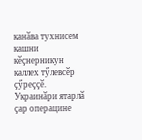канӑва тухнисем кашни кӗҫнерникун каллех тӳлевсӗр ҫӳреҫҫӗ. Украинӑри ятарлӑ ҫар операцине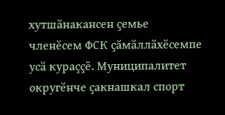хутшӑнакансен ҫемье членӗсем ФСК ҫӑмӑллӑхӗсемпе усӑ кураҫҫӗ. Муниципалитет округӗнче ҫакнашкал спорт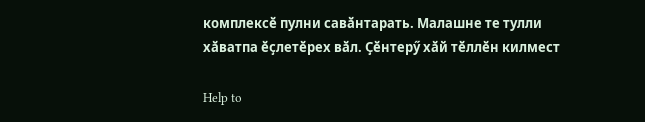комплексӗ пулни савӑнтарать. Малашне те тулли хӑватпа ӗҫлетӗрех вӑл. Ҫӗнтерӳ хӑй тӗллӗн килмест

Help to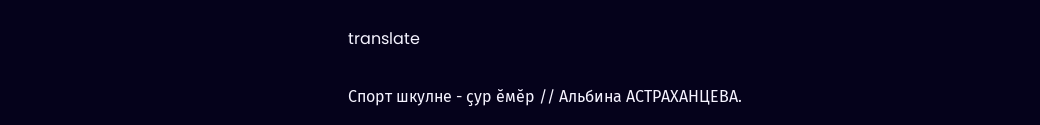translate

Спорт шкулне - ҫур ӗмӗр // Альбина АСТРАХАНЦЕВА.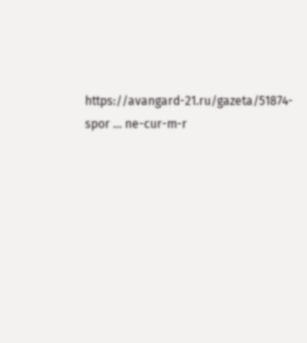https://avangard-21.ru/gazeta/51874-spor ... ne-cur-m-r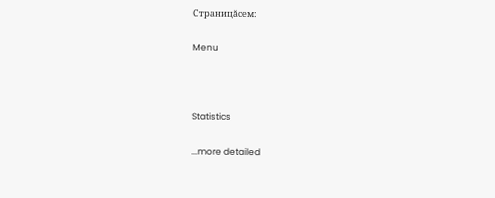Страницăсем:

Menu



Statistics

...more detailed